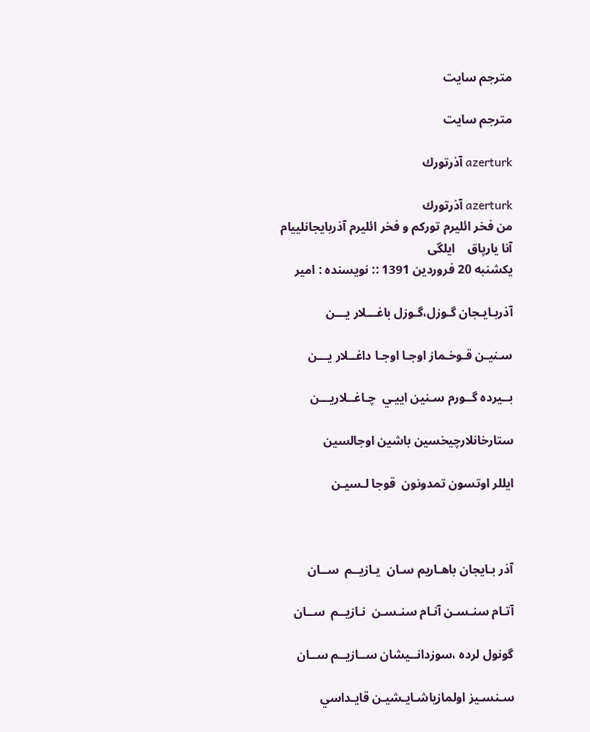مترجم سایت

مترجم سایت

azerturk آذرتورك

azerturk آذرتورك
من فخر ائليرم توركم و فخر ائليرم آذربايجانلييام
آنا یارپاق    ایلگی
یکشنبه 20 فروردین 1391 :: نويسنده : امير

آذربـايـجان گـوزل،گـوزل باغـــلار يـــن

سـنيـن قـوخـماز اوجـا اوجـا داغــلار يـــن

بــيرده گــورم سـنين اييـي  چـاغــلاريـــن

ستارخانلارچيخسين باشين اوجالسين

ايللر اوتسون تمدونون  قوجا لـسيـن



آذر بـايجان باهـاريم سـان  يـازيــم  ســان

آتـام سنـسـن آنـام سنـسـن  نـازيــم  ســان

گونول لرده ،سوزدانــيشان ســازيــم ســان

سـنسـيز اولمازياشـايـشيـن قايـداسي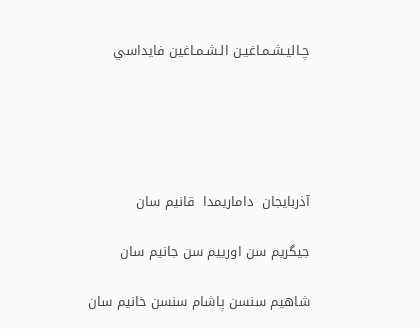چـاليـشـمـاغيـن الـشـمـاغين فايداسي





آذربايجان  داماريمدا  قانيم سان

جيگريم سن اورييم سن جانيم سان

شاهيم سنسن پاشام سنسن خانيم سان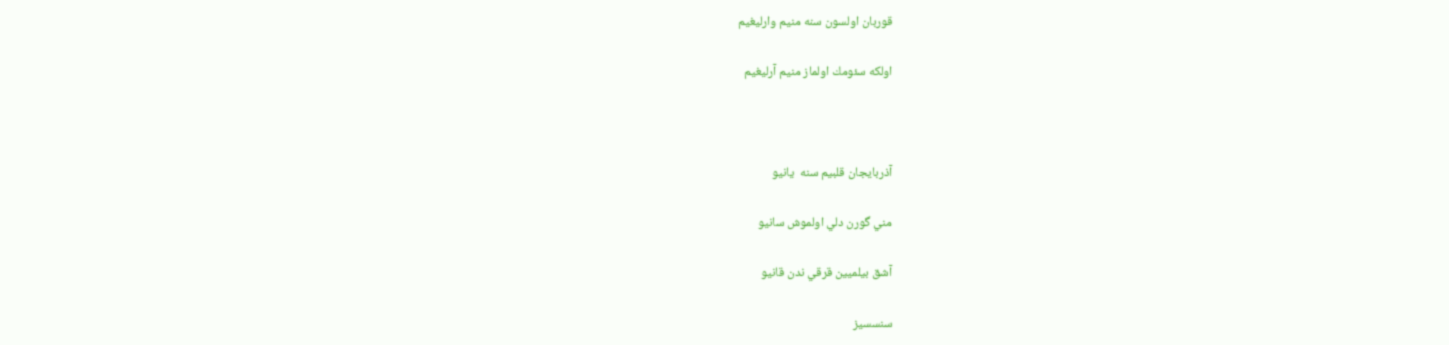قوربان اولسون سنه منيم وارليغيم

اولكه سئومك اولماز منيم آرليغيم



آذربايجان قلبيم سنه  يانيو

مني گورن دلي اولموش سانيو

آشق بيلميين قرقي ندن قانيو

سنسسيز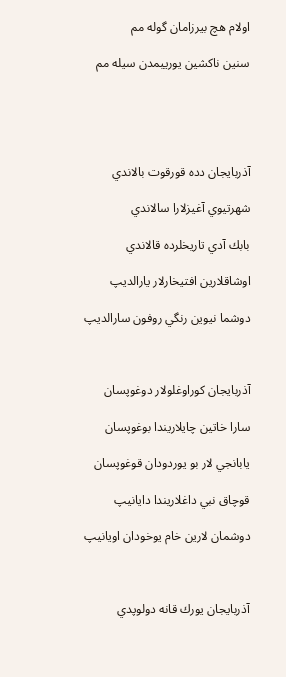اولام هچ بيرزامان گوله مم

سنين ناكشين يورييمدن سيله مم





آذربايجان دده قورقوت بالاندي

شهرتيوي آغيزلارا سالاندي

بابك آدي تاريخلرده قالاندي

اوشاقلارين افتيخارلار يارالديپ

دوشما نيوين رنگي روفون سارالديپ



آذربايجان كوراوغلولار دوغوپسان

سارا خاتين چايلاريندا بوغوپسان

يابانجي لار بو يوردودان قوغوپسان

قوچاق نبي داغلاريندا دايانيپ

دوشمان لارين خام يوخودان اويانيپ



آذربايجان يورك قانه دولوپدي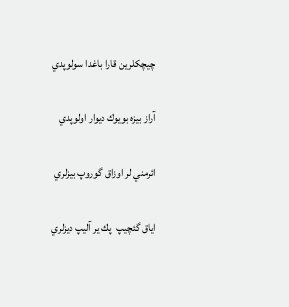چيچكلرين قارا باغدا سولوپدي

آراز بيزه بويوك ديوار اولوپدي

ائرمني لر اوزاق گوروپ بيزلري

اياق گئچيپ  پك ير آليپ ديزلري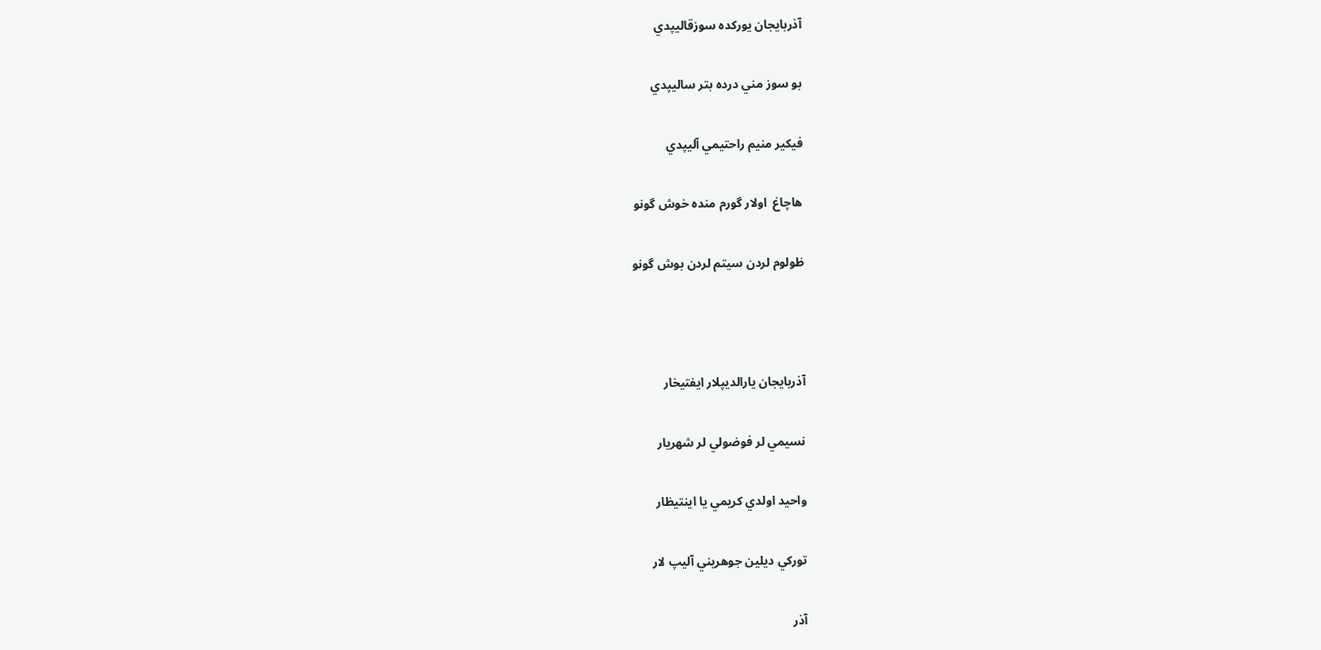آذربايجان يوركده سوزقاليپدي

بو سوز مني درده بتر ساليپدي

فيكير منيم راحتيمي آليپدي

هاچاغ  اولار گورم منده خوش گونو

ظولوم لردن سيتم لردن بوش گونو



آذربايجان يارالديپلار ايفتيخار

نسيمي لر فوضولي لر شهريار

واحيد اولدي كريمي يا اينتيظار

توركي ديلين جوهريني آليپ لار

آذر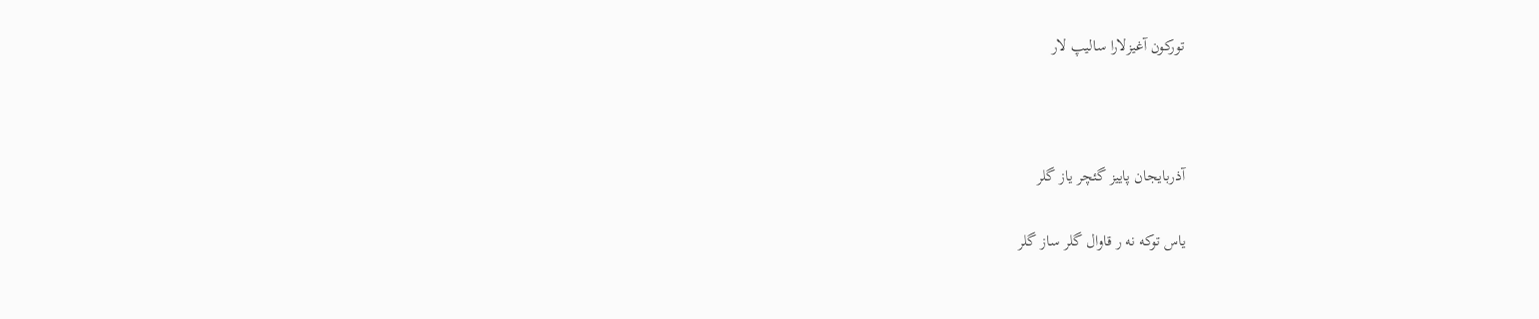توركون آغيزلارا ساليپ لار



آذربايجان پاييز گئچر ياز گلر

ياس توكه نه ر قاوال گلر ساز گلر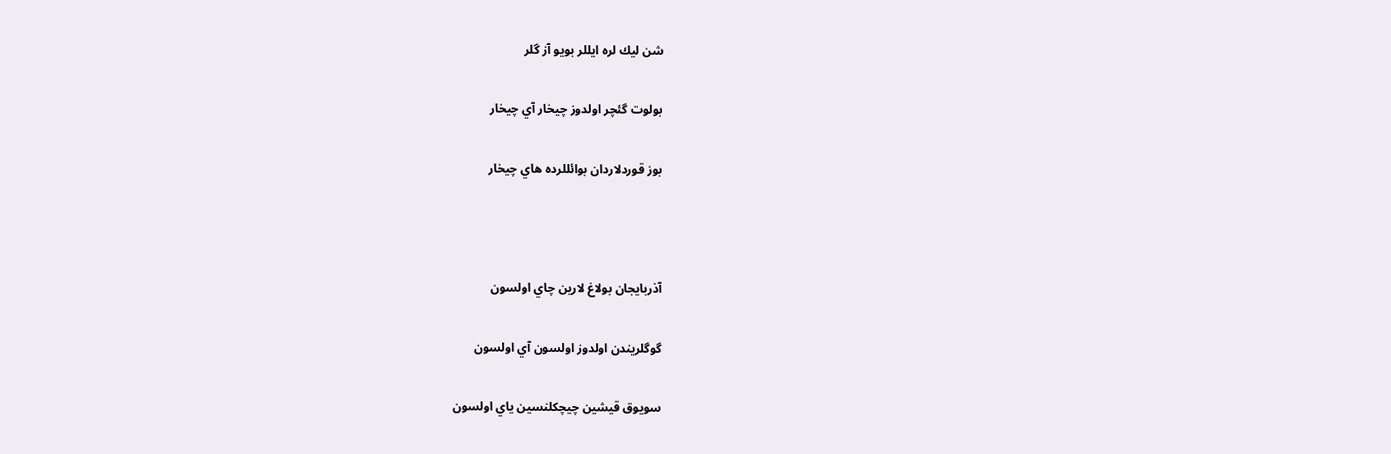شن ليك لره ايللر بويو آز گلر

بولوت گئچر اولدوز چيخار آي چيخار

بوز قوردلاردان بوائللرده هاي چيخار



آذربايجان بولاغ لارين چاي اولسون

گوگلريندن اولدوز اولسون آي اولسون

سويوق قيشين چيچكلنسين ياي اولسون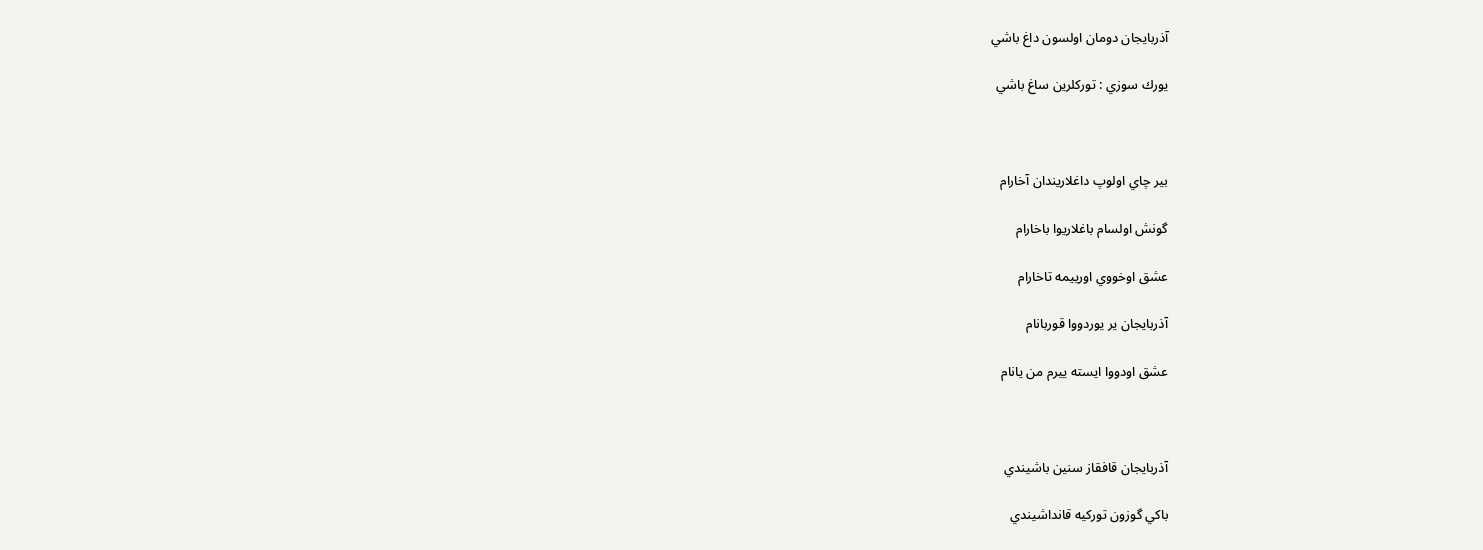آذربايجان دومان اولسون داغ باشي

يورك سوزي : توركلرين ساغ باشي



بير چاي اولوپ داغلاريندان آخارام

گونش اولسام باغلاريوا باخارام

عشق اوخووي اورييمه تاخارام

آذربايجان ير يوردووا قوربانام

عشق اودووا ايسته ييرم من يانام



آذربايجان قافقاز سنين باشيندي

باكي گوزون توركيه قانداشيندي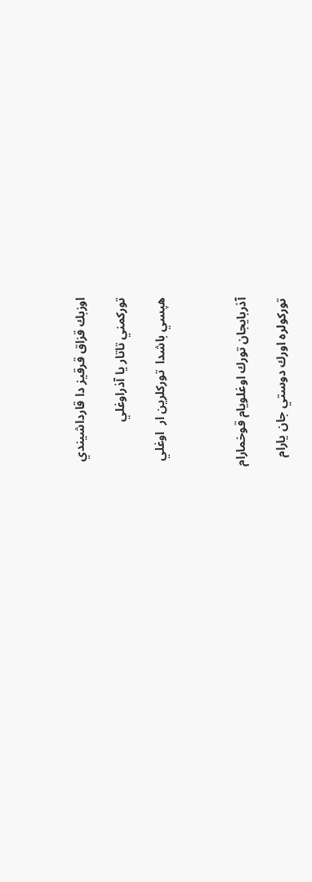اوزبك قزاق قرقيز دا قارداشيندي

توركمني تاتار يا آذراوغلي

هپسي باشدا  توركلرين ار  اوغلي



آذربايجان تورك اوغلويام قوخمارام

توركولره اورك دوستي جان يارام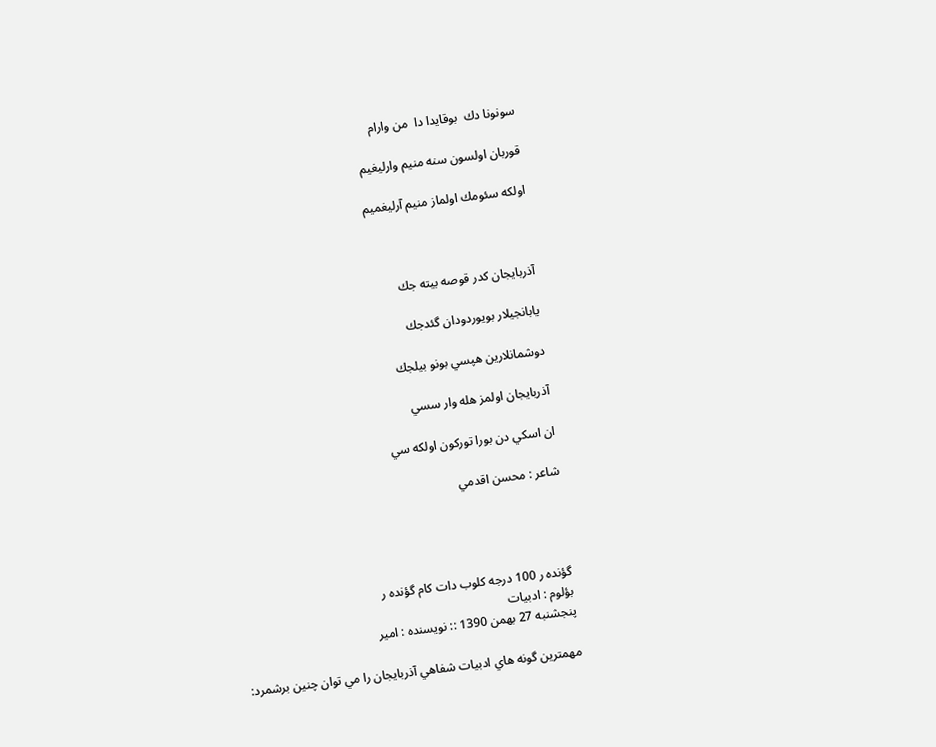سونونا دك  بوقايدا دا  من وارام

قوربان اولسون سنه منيم وارليغيم

اولكه سئومك اولماز منيم آرليغميم



آذربايجان كدر قوصه بيته جك

يابانجيلار بويوردودان گئدجك

دوشمانلارين هپسي بونو بيلجك

آذربايجان اولمز هله وار سسي

ان اسكي دن بورا توركون اولكه سي

شاعر : محسن اقدمي




گؤنده ر 100 درجه کلوب دات کام گؤنده ر
بؤلوم : ادبيات
پنجشنبه 27 بهمن 1390 :: نويسنده : امير

مهمترين گونه هاي ادبيات شفاهي آذربايجان را مي توان چنين برشمرد: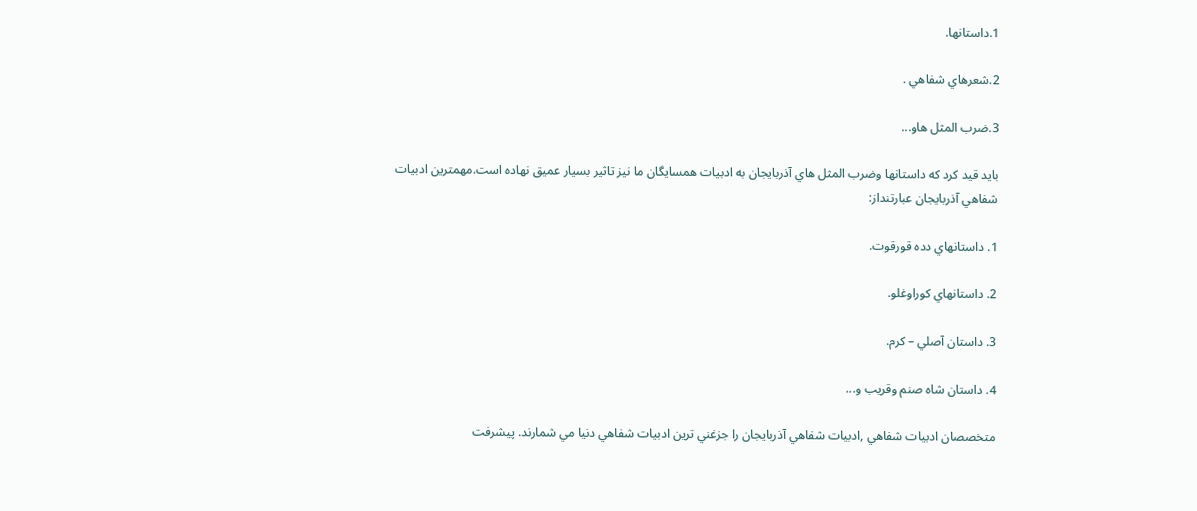1.داستانها.

2.شعرهاي شفاهي .

3.ضرب المثل هاو...

بايد قيد كرد كه داستانها وضرب المثل هاي آذربايجان به ادبيات همسايگان ما نيز تاثير بسيار عميق نهاده است.مهمترين ادبيات شفاهي آذربايجان عبارتنداز:

1. داستانهاي دده قورقوت.

2. داستانهاي كوراوغلو.

3. داستان آصلي – كرم.

4. داستان شاه صنم وقريب و...

متخصصان ادبيات شفاهي ,ادبيات شفاهي آذربايجان را جزغني ترين ادبيات شفاهي دنيا مي شمارند. پيشرفت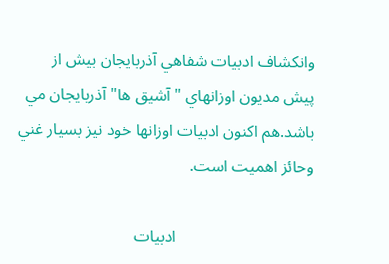وانكشاف ادبيات شفاهي آذربايجان بيش از پيش مديون اوزانهاي "آشيق ها" آذربايجان مي باشد.هم اكنون ادبيات اوزانها خود نيز بسيار غني وحائز اهميت است.

                                 ادبيات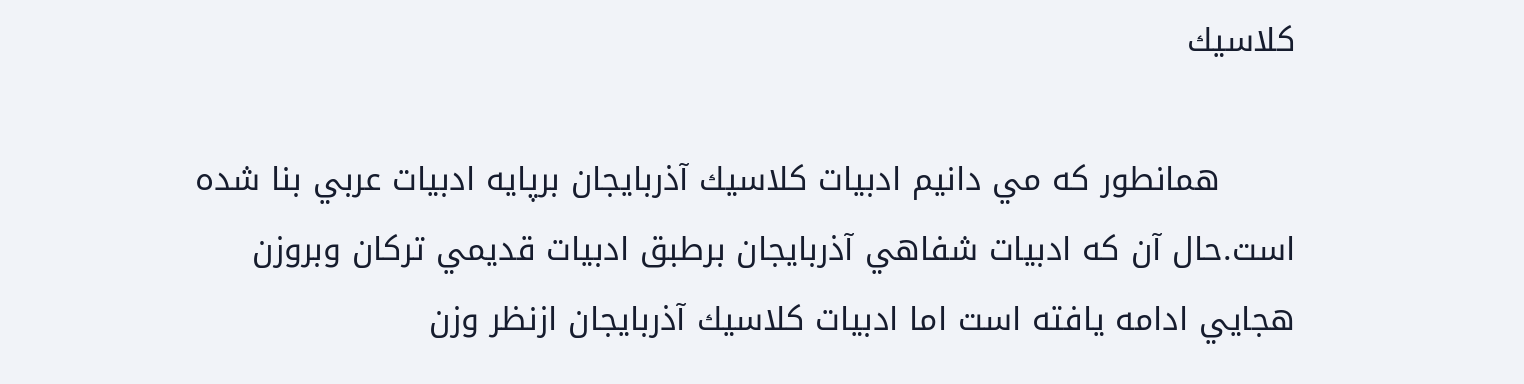كلاسيك

       همانطور كه مي دانيم ادبيات كلاسيك آذربايجان برپايه ادبيات عربي بنا شده است.حال آن كه ادبيات شفاهي آذربايجان برطبق ادبيات قديمي تركان وبروزن هجايي ادامه يافته است اما ادبيات كلاسيك آذربايجان ازنظر وزن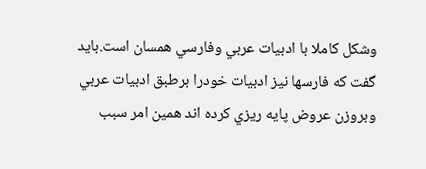وشكل كاملا با ادبيات عربي وفارسي همسان است.بايد گفت كه فارسها نيز ادبيات خودرا برطبق ادبيات عربي وبروزن عروض پايه ريزي كرده اند همين امر سبب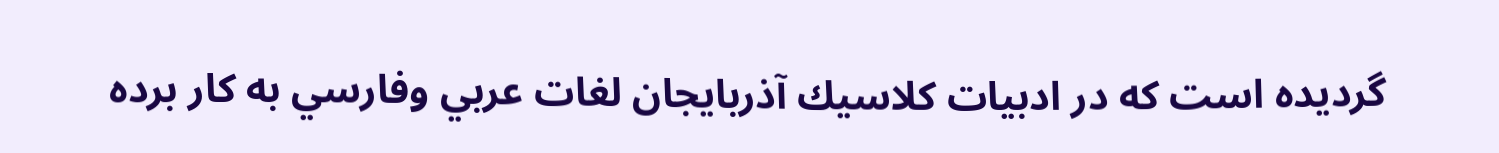گرديده است كه در ادبيات كلاسيك آذربايجان لغات عربي وفارسي به كار برده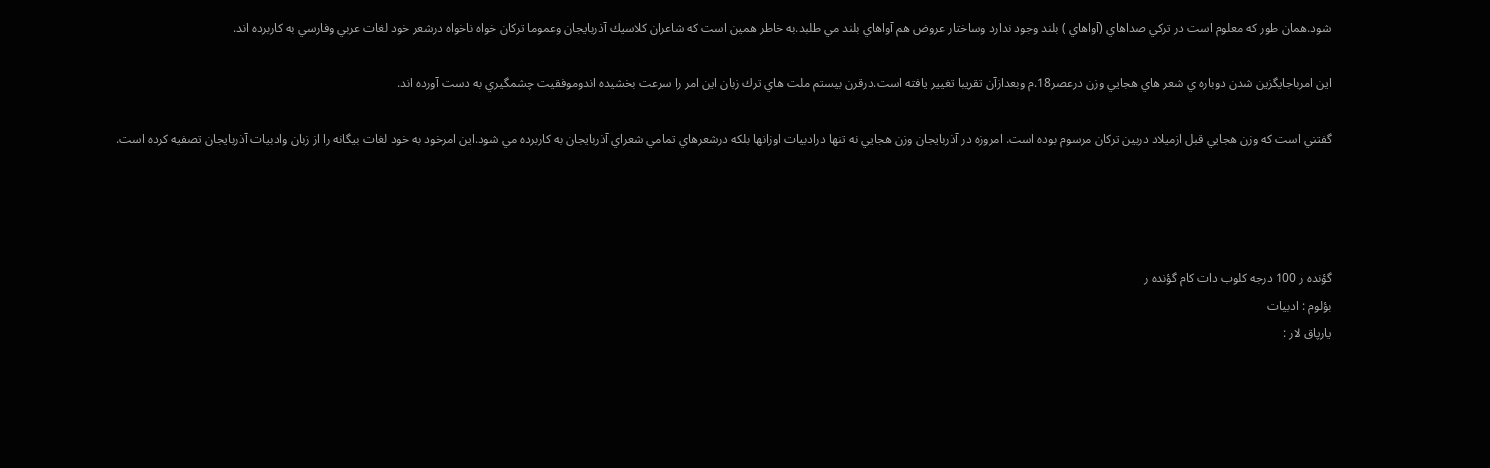شود.همان طور كه معلوم است در تركي صداهاي (آواهاي ) بلند وجود ندارد وساختار عروض هم آواهاي بلند مي طلبد.به خاطر همين است كه شاعران كلاسيك آذربايجان وعموما تركان خواه ناخواه درشعر خود لغات عربي وفارسي به كاربرده اند.

اين امرباجايگزين شدن دوباره ي شعر هاي هجايي وزن درعصر18.م وبعدازآن تقريبا تغيير يافته است.درقرن بيستم ملت هاي ترك زبان اين امر را سرعت بخشيده اندوموفقيت چشمگيري به دست آورده اند.

گفتني است كه وزن هجايي قبل ازميلاد دربين تركان مرسوم بوده است. امروزه در آذربايجان وزن هجايي نه تنها درادبيات اوزانها بلكه درشعرهاي تمامي شعراي آذربايجان به كاربرده مي شود.اين امرخود به خود لغات بيگانه را از زبان وادبيات آذربايجان تصفيه كرده است.




گؤنده ر 100 درجه کلوب دات کام گؤنده ر
بؤلوم : ادبيات
یارپاق لار :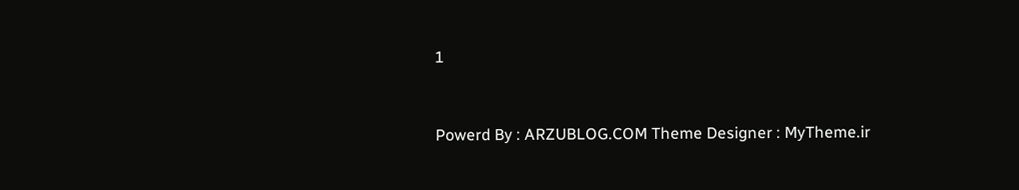1



Powerd By : ARZUBLOG.COM Theme Designer : MyTheme.ir